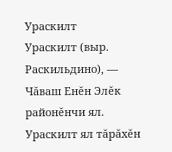Ураскилт
Ураскилт (выр. Раскильдино), — Чăваш Енĕн Элĕк районĕнчи ял. Ураскилт ял тăрăхĕн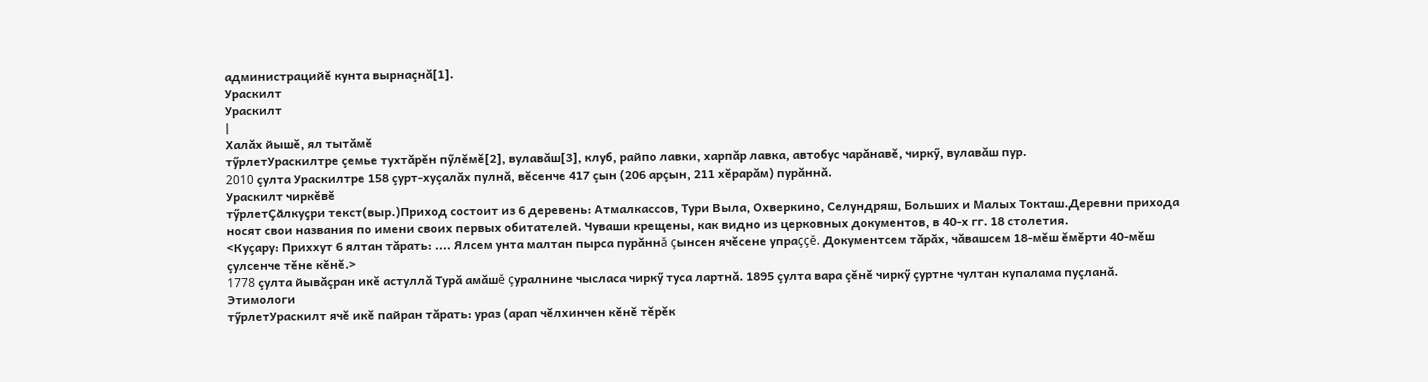администрацийĕ кунта вырнаçнă[1].
Ураскилт
Ураскилт
|
Халăх йышĕ, ял тытăмĕ
тӳрлетУраскилтре çемье тухтăрĕн пӳлĕмĕ[2], вулавăш[3], клуб, райпо лавки, харпăр лавка, автобус чарăнавĕ, чиркӳ, вулавăш пур.
2010 çулта Ураскилтре 158 çурт-хуçалăх пулнă, вĕсенче 417 çын (206 арçын, 211 хĕрарăм) пурăннă.
Ураскилт чиркĕвĕ
тӳрлетҪӑлкуҫри текст(выр.)Приход состоит из 6 деревень: Атмалкассов, Тури Выла, Охверкино, Селундряш, Больших и Малых Токташ.Деревни прихода носят свои названия по имени своих первых обитателей. Чуваши крещены, как видно из церковных документов, в 40-х гг. 18 столетия.
<Куçару: Приххут 6 ялтан тăрать: .... Ялсем унта малтан пырса пурăннă çынсен ячĕсене упраççĕ. Документсем тăрăх, чăвашсем 18-мĕш ĕмĕрти 40-мĕш çулсенче тĕне кĕнĕ.>
1778 çулта йывăçран икĕ астуллă Турă амăшĕ çуралнине чысласа чиркӳ туса лартнă. 1895 çулта вара çĕнĕ чиркӳ çуртне чултан купалама пуçланă.
Этимологи
тӳрлетУраскилт ячĕ икĕ пайран тăрать: ураз (арап чĕлхинчен кĕнĕ тĕрĕк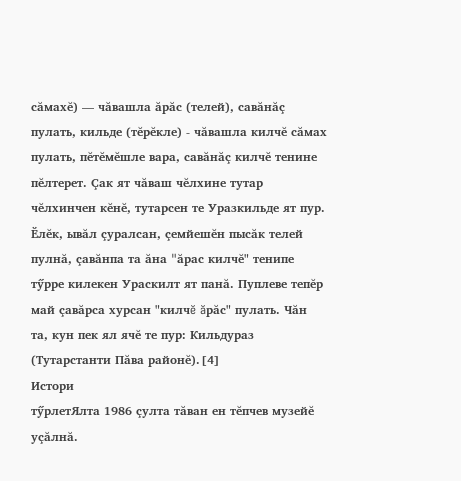сăмахĕ) — чăвашла ăрăс (телей), савăнăç пулать, кильде (тĕрĕкле) - чăвашла килчĕ сăмах пулать, пĕтĕмĕшле вара, савăнăç килчĕ тенине пĕлтерет. Çак ят чăваш чĕлхине тутар чĕлхинчен кĕнĕ, тутарсен те Уразкильде ят пур. Ӗлĕк, ывăл çуралсан, çемйешĕн пысăк телей пулнă, çавăнпа та ăна "ăрас килчĕ" тенипе тӳрре килекен Ураскилт ят панă. Пуплеве тепĕр май çавăрса хурсан "килчĕ ăрăс" пулать. Чăн та, кун пек ял ячĕ те пур: Кильдураз (Тутарстанти Пăва районĕ).[4]
Истори
тӳрлетЯлта 1986 çулта тăван ен тĕпчев музейĕ уçăлнă.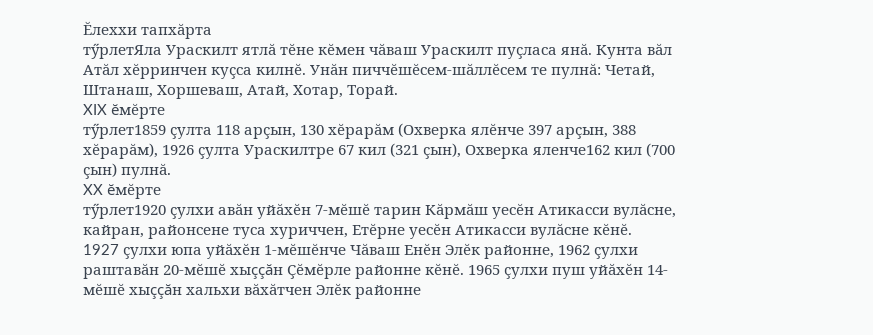Ĕлеххи тапхăрта
тӳрлетЯла Ураскилт ятлă тĕне кĕмен чăваш Ураскилт пуçласа янă. Кунта вăл Атăл хĕрринчен куçса килнĕ. Унăн пиччĕшĕсем-шăллĕсем те пулнă: Четай, Штанаш, Хоршеваш, Атай, Хотар, Торай.
XIX ĕмĕрте
тӳрлет1859 çулта 118 арçын, 130 хĕрарăм (Охверка ялĕнче 397 арçын, 388 хĕрарăм), 1926 çулта Ураскилтре 67 кил (321 çын), Охверка яленче162 кил (700 çын) пулнă.
XX ĕмĕрте
тӳрлет1920 çулхи авăн уйăхĕн 7-мĕшĕ тарин Кăрмăш уесĕн Атикасси вулăсне, кайран, районсене туса хуриччен, Етĕрне уесĕн Атикасси вулăсне кĕнĕ.
1927 çулхи юпа уйăхĕн 1-мĕшĕнче Чăваш Енĕн Элĕк районне, 1962 çулхи раштавăн 20-мĕшĕ хыççăн Çĕмĕрле районне кĕнĕ. 1965 çулхи пуш уйăхĕн 14-мĕшĕ хыççăн хальхи вăхăтчен Элĕк районне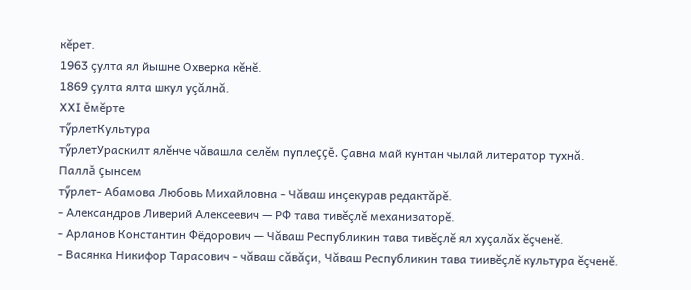кĕрет.
1963 çулта ял йышне Охверка кĕнĕ.
1869 çулта ялта шкул уçăлнă.
XXI ĕмĕрте
тӳрлетКультура
тӳрлетУраскилт ялĕнче чăвашла селĕм пуплеççĕ. Çавна май кунтан чылай литератор тухнă.
Паллă çынсем
тӳрлет- Абамова Любовь Михайловна - Чăваш инçекурав редактăрĕ.
- Александров Ливерий Алексеевич — РФ тава тивĕçлĕ механизаторĕ.
- Арланов Константин Фёдорович — Чăваш Республикин тава тивĕçлĕ ял хуçалăх ĕçченĕ.
- Васянка Никифор Тарасович - чăваш сăвăçи, Чăваш Республикин тава тиивĕçлĕ культура ĕçченĕ.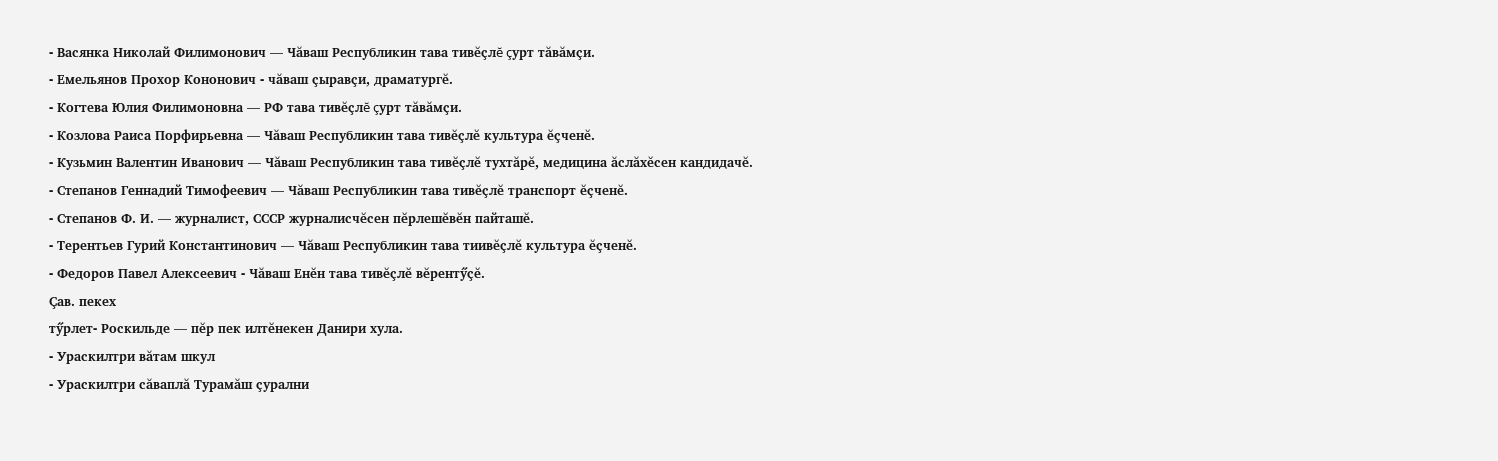- Васянка Николай Филимонович — Чăваш Республикин тава тивĕçлĕ çурт тăвăмçи.
- Емельянов Прохор Кононович - чăваш çыравçи, драматургĕ.
- Когтева Юлия Филимоновна — РФ тава тивĕçлĕ çурт тăвăмçи.
- Козлова Раиса Порфирьевна — Чăваш Республикин тава тивĕçлĕ культура ĕçченĕ.
- Кузьмин Валентин Иванович — Чăваш Республикин тава тивĕçлĕ тухтăрĕ, медицина ăслăхĕсен кандидачĕ.
- Степанов Геннадий Тимофеевич — Чăваш Республикин тава тивĕçлĕ транспорт ĕçченĕ.
- Степанов Ф. И. — журналист, СССР журналисчĕсен пĕрлешĕвĕн пайташĕ.
- Терентьев Гурий Константинович — Чăваш Республикин тава тиивĕçлĕ культура ĕçченĕ.
- Федоров Павел Алексеевич - Чăваш Енĕн тава тивĕçлĕ вĕрентӳçĕ.
Çав. пекех
тӳрлет- Роскильде — пĕр пек илтĕнекен Данири хула.
- Ураскилтри вăтам шкул
- Ураскилтри сăваплă Турамăш çурални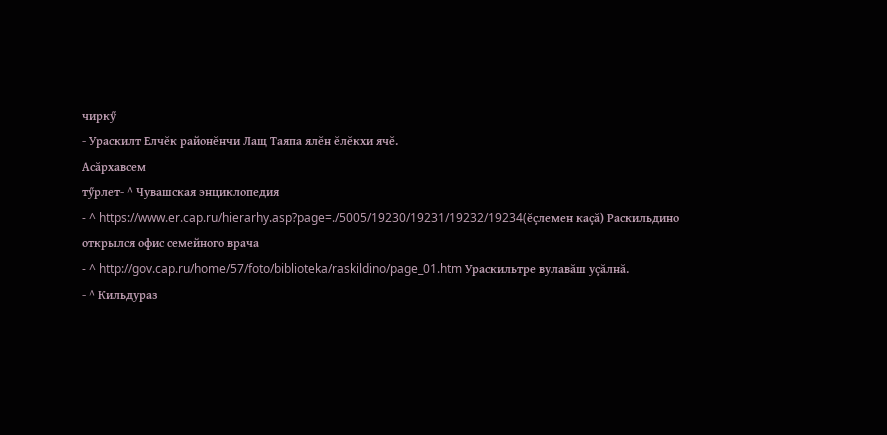чиркӳ
- Ураскилт Елчĕк районĕнчи Лащ Таяпа ялĕн ĕлĕкхи ячĕ.
Асăрхавсем
тӳрлет- ^ Чувашская энциклопедия
- ^ https://www.er.cap.ru/hierarhy.asp?page=./5005/19230/19231/19232/19234(ĕçлемен каçă) Раскильдино открылся офис семейного врача
- ^ http://gov.cap.ru/home/57/foto/biblioteka/raskildino/page_01.htm Ураскильтре вулавăш уçăлнă.
- ^ Кильдураз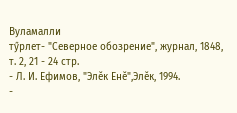Вуламалли
тӳрлет- "Северное обозрение", журнал, 1848, т. 2, 21 - 24 стр.
- Л. И. Ефимов, "Элĕк Енĕ",Элĕк, 1994.
-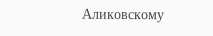Аликовскому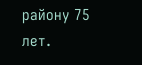району 75 лет.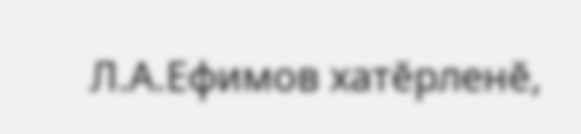Л.А.Ефимов хатĕрленĕ,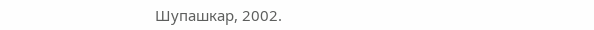Шупашкар, 2002.